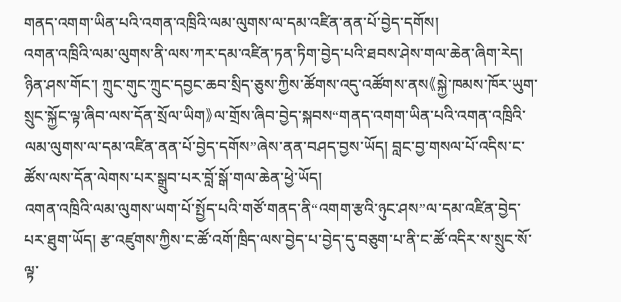གནད་འགག་ཡིན་པའི་འགན་འཁྲིའི་ལམ་ལུགས་ལ་དམ་འཛིན་ནན་པོ་བྱེད་དགོས།
འགན་འཁྲིའི་ལམ་ལུགས་ནི་ལས་ཀར་དམ་འཛིན་ཏན་ཏིག་བྱེད་པའི་ཐབས་ཤེས་གལ་ཆེན་ཞིག་རེད། ཉིན་ཤས་གོང་། ཀྲུང་གུང་ཀྲུང་དབྱང་ཆབ་སྲིད་ཅུས་ཀྱིས་ཚོགས་འདུ་འཚོགས་ནས《སྐྱེ་ཁམས་ཁོར་ཡུག་སྲུང་སྐྱོང་ལྟ་ཞིབ་ལས་དོན་སྲོལ་ཡིག》ལ་གྲོས་ཞིབ་བྱེད་སྐབས“གནད་འགག་ཡིན་པའི་འགན་འཁྲིའི་ལམ་ལུགས་ལ་དམ་འཛིན་ནན་པོ་བྱེད་དགོས”ཞེས་ནན་བཤད་བྱས་ཡོད། བླང་བྱ་གསལ་པོ་འདིས་ང་ཚོས་ལས་དོན་ལེགས་པར་སྒྲུབ་པར་བློ་སྒོ་གལ་ཆེན་ཕྱེ་ཡོད།
འགན་འཁྲིའི་ལམ་ལུགས་ཡག་པོ་སྤྱོད་པའི་གཙོ་གནད་ནི“འགག་རྩའི་ཉུང་ཤས”ལ་དམ་འཛིན་བྱེད་པར་ཐུག་ཡོད། རྩ་འཛུགས་ཀྱིས་ང་ཚོ་འགོ་ཁྲིད་ལས་བྱེད་པ་བྱེད་དུ་བཅུག་པ་ནི་ང་ཚོ་འདིར་ས་སྲུང་སོ་ལྟ་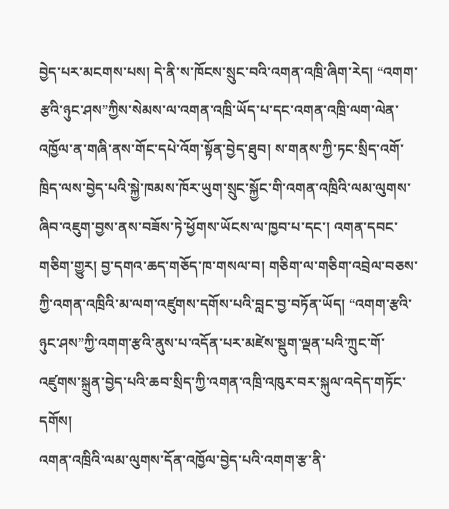བྱེད་པར་མངགས་པས། དེ་ནི་ས་ཁོངས་སྲུང་བའི་འགན་འཁྲི་ཞིག་རེད། “འགག་རྩའི་ཉུང་ཤས”ཀྱིས་སེམས་ལ་འགན་འཁྲི་ཡོད་པ་དང་འགན་འཁྲི་ལག་ལེན་འཁྱོལ་ན་གཞི་ནས་གོང་དཔེ་འོག་སྟོན་བྱེད་ཐུབ། ས་གནས་ཀྱི་ཏང་སྲིད་འགོ་ཁྲིད་ལས་བྱེད་པའི་སྐྱེ་ཁམས་ཁོར་ཡུག་སྲུང་སྐྱོང་གི་འགན་འཁྲིའི་ལམ་ལུགས་ཞིབ་འཇུག་བྱས་ནས་བཟོས་ཏེ་ཕྱོགས་ཡོངས་ལ་ཁྱབ་པ་དང་། འགན་དབང་གཅིག་གྱུར། བྱ་དགའ་ཆད་གཅོད་ཁ་གསལ་བ། གཅིག་ལ་གཅིག་འབྲེལ་བཅས་ཀྱི་འགན་འཁྲིའི་མ་ལག་འཛུགས་དགོས་པའི་བླང་བྱ་བཏོན་ཡོད། “འགག་རྩའི་ཉུང་ཤས”ཀྱི་འགག་རྩའི་ནུས་པ་འདོན་པར་མཛེས་སྡུག་ལྡན་པའི་ཀྲུང་གོ་འཛུགས་སྐྲུན་བྱེད་པའི་ཆབ་སྲིད་ཀྱི་འགན་འཁྲི་འཁུར་བར་སྐུལ་འདེད་གཏོང་དགོས།
འགན་འཁྲིའི་ལམ་ལུགས་དོན་འཁྱོལ་བྱེད་པའི་འགག་རྩ་ནི་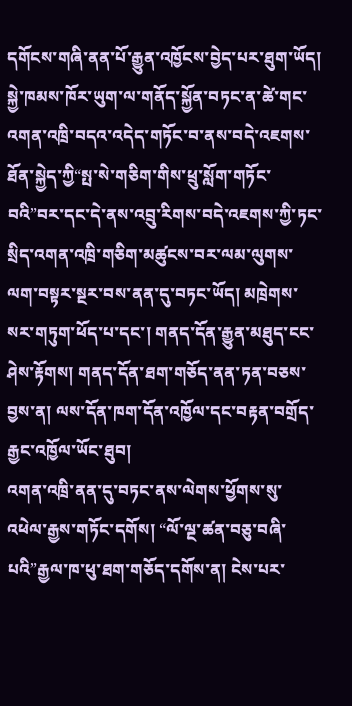དགོངས་གཞི་ནན་པོ་རྒྱུན་འཁྱོངས་བྱེད་པར་ཐུག་ཡོད། སྐྱེ་ཁམས་ཁོར་ཡུག་ལ་གནོད་སྐྱོན་བཏང་ན་ཚེ་གང་འགན་འཁྲི་བདའ་འདེད་གཏོང་བ་ནས་བདེ་འཇགས་ཐོན་སྐྱེད་ཀྱི“སྤ་སེ་གཅིག་གིས་ཕྲུ་སློག་གཏོང་བའི”བར་དང་དེ་ནས་འབྲུ་རིགས་བདེ་འཇགས་ཀྱི་ཏང་སྲིད་འགན་འཁྲི་གཅིག་མཚུངས་བར་ལམ་ལུགས་ལག་བསྟར་སྔར་བས་ནན་དུ་བཏང་ཡོད། མཁྲེགས་སར་གཏུག་ཕོད་པ་དང་། གནད་དོན་རྒྱུན་མཐུད་ངང་ཤེས་རྟོགས། གནད་དོན་ཐག་གཅོད་ནན་ཏན་བཅས་བྱས་ན། ལས་དོན་ཁག་དོན་འཁྱོལ་དང་བརྟན་བགྲོད་རྒྱང་འཁྱོལ་ཡོང་ཐུབ།
འགན་འཁྲི་ནན་དུ་བཏང་ནས་ལེགས་ཕྱོགས་སུ་འཕེལ་རྒྱས་གཏོང་དགོས། “ལོ་ལྔ་ཚན་བཅུ་བཞི་པའི”རྒྱལ་ཁ་ཕུ་ཐག་གཅོད་དགོས་ན། ངེས་པར་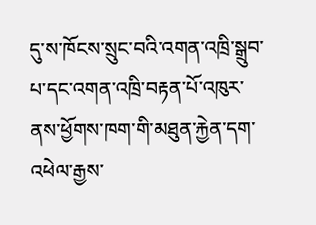དུ་ས་ཁོངས་སྲུང་བའི་འགན་འཁྲི་སྒྲུབ་པ་དང་འགན་འཁྲི་བརྟན་པོ་འཁུར་ནས་ཕྱོགས་ཁག་གི་མཐུན་རྐྱེན་དག་འཕེལ་རྒྱས་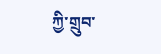ཀྱི་གྲུབ་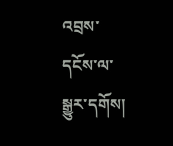འབྲས་དངོས་ལ་སྒྱུར་དགོས།